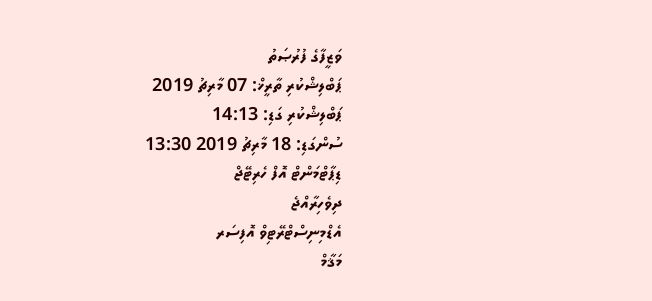ވަޒީފާގެ ފުރުޞަތު
ޕަބްލިޝްކުރި ތާރީޚް: 07 މާރިޗު 2019
ޕަބްލިޝްކުރި ގަޑި: 14:13
ސުންގަޑި: 18 މާރިޗު 2019 13:30
ޑިޕާޓްމަންޓް އޮފް ހެރިޓޭޖް
ދިވެހިރާއްޖެ
އެޑްމިނިސްޓްރޭޓިވް އޮފިސަރ
މަޤާމް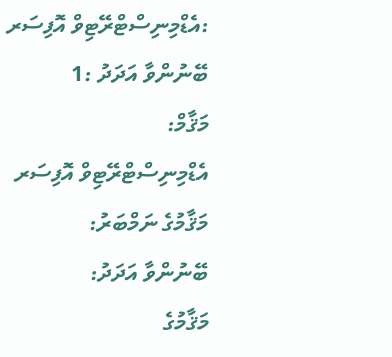:އެޑްމިނިސްޓްރޭޓިވް އޮފިސަރ
ބޭނުންވާ އަދަދު :1
މަޤާމް:
އެޑްމިނިސްޓްރޭޓިވް އޮފިސަރ
މަޤާމުގެ ނަމްބަރު:
ބޭނުންވާ އަދަދު:
މަޤާމުގެ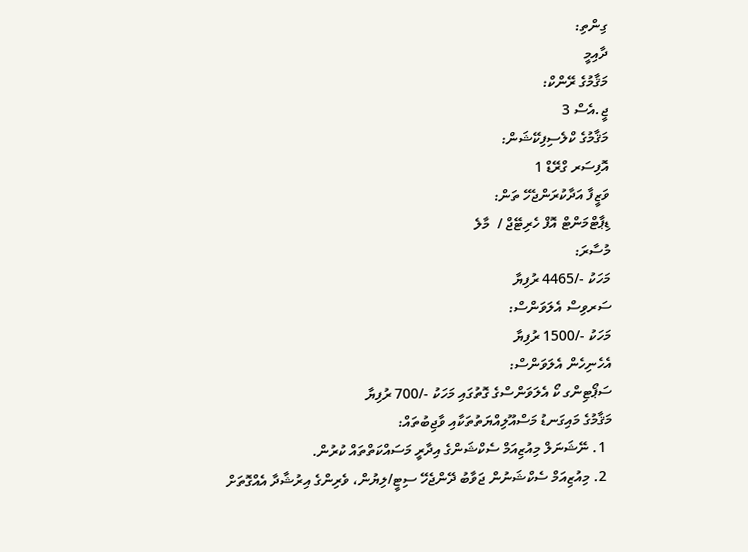ގިންތި:
ދާއިމީ
މަޤާމުގެ ރޭންކް:
ޖީ.އެސް 3
މަޤާމުގެ ކްލެސިފިކޭޝަން:
އޮފިސަރ ގްރޭޑް 1
ވަޒީފާ އަދާކުރަންޖެހޭ ތަން:
ޑިޕާޓްމަންޓް އޮފް ހެރިޓޭޖް /  މާލެ
މުސާރަ:
މަހަކު -/4465 ރުފިޔާ
ސަރވިސް އެލަވަންސް:
މަހަކު -/1500 ރުފިޔާ
އެހެނިހެން އެލަވަންސް:
ސަޕޯޓިންގ ކޯ އެލަވަންސްގެ ގޮތުގައި މަހަކު -/700 ރުފިޔާ
މަޤާމުގެ މައިގަނޑު މަސްއޫލިއްޔަތުތަކާއި ވާޖިބުތައް:
  1. ނޭޝަނަލް މިއުޒިއަމް ސެކްޝަންގެ އިދާރީ މަސައްކަތްތައް ކުރުން.
  2. މިއުޒިއަމް ސެކްޝަނުން ޖަވާބު ދޭންޖެހޭ ސިޓީ/ލިޔުން، ވެރިންގެ އިރުޝާދާ އެއްގޮތަށް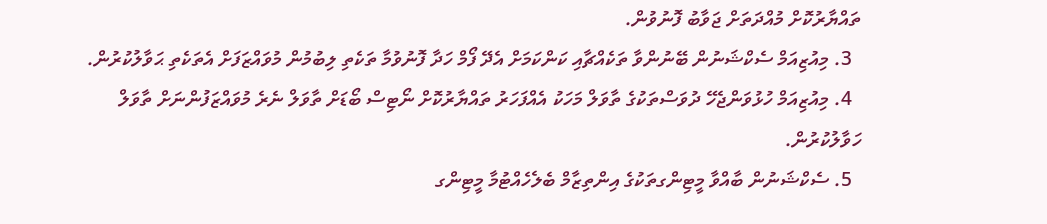ތައްޔާރުކޮށް މުއްދަތަށް ޖަވާބު ފޮނުވުން.
  3. މިއުޒިއަމް ސެކްޝަނުން ބޭނުންވާ ތަކެއްޗާއި ކަންކަމަށް އެދޭ ފޯމް ހަދާ ފޮނުވުމާ ތަކެތި ލިބުމުން މުވައްޒަފަށް އެތަކެތި ޙަވާލުކުރުން.
  4. މިއުޒިއަމް ހުޅުވަންޖެހޭ ދުވަސްތަކުގެ ތާވަލް މަހަކު އެއްފަހަރު ތައްޔާރުކޮށް ނޯޓިސް ބޯޑަށް ތާވަލް ނެރެ މުވައްޒަފުންނަށް ތާވަލް ހަވާލުކުރުން.
  5. ސެކްޝަނުން ބާއްވާ މީޓިންގތަކުގެ އިންތިޒާމް ބެލެހެއްޓުމާ މީޓިންގ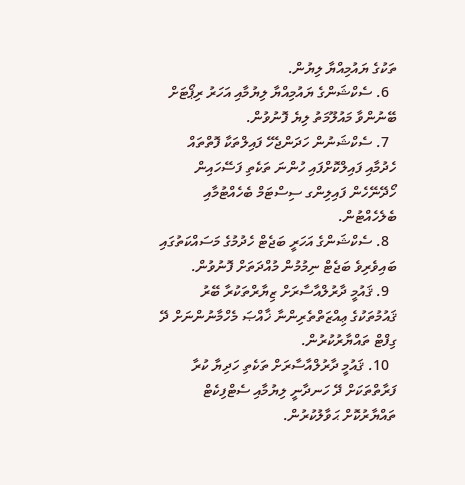ތަކުގެ ޔައުމިއްޔާ ލިޔުން.
  6. ސެކްޝަންގެ ޔައުމިއްޔާ ލިޔުމާއި އަހަރު ރިޕޯޓަށް ބޭނުންވާ މައުލޫމަތު ލިޔެ ފޮނުވުން.
  7. ސެކްޝަނުން ހަދަންޖެހޭ ފައިލްތަކާ ފޮތްތައް ހެދުމާއި ފައިލްކޮށްފައި ހުންނަ ތަކެތި ފަސޭހައިން ހޯދޭނޭހެން ފައިލިންގ ސިސްޓަމް ބެހެއްޓުމާއި ބެލެހެއްޓުން.
  8. ސެކްޝަންގެ އަހަރީ ބަޖެޓް ހެދުމުގެ މަސައްކަތުގައި ބައިވެރިވެ ބަޖެޓް ނިމުމުން މުއްދަތަށް ފޮނުވުން.
  9. ޤައުމީ ދާރުލްއާސާރަށް ޒިޔާރްތަކުރާ ބޭރު ޤައުމުތަކުގެ ޢިއްޒަތްތެރިންނާ ޚާއްޞަ މެހްމާނުންނަށް ދޭ ގިފްޓް ތައްޔާރުކުރުން.
  10. ޤައުމީ ދާރުލްއާސާރަށް ތަކެތި ހަދިޔާ ކުރާ ފަރާތްތަކަށް ދޭ ހަނދާނީ ލިޔުމާއި ސެޓްފިކެޓް ތައްޔާރުކޮށް ޙަވާލުކުރުން.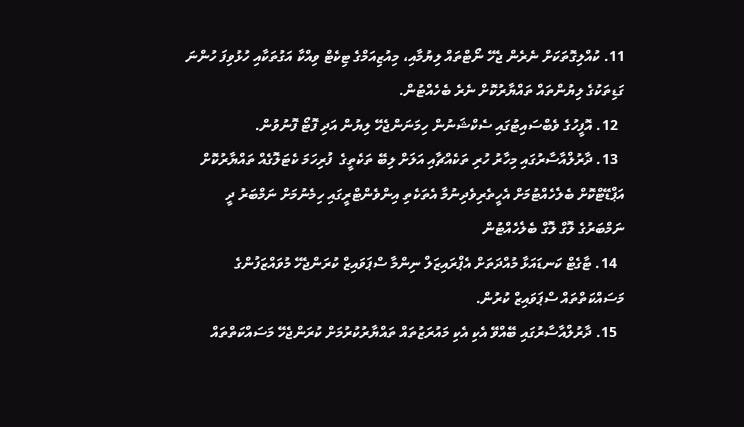11. ކުއްލިގޮތަކަށް ނެރެން ޖެހޭ ނޯޓްތައް ލިޔުމާއި، މިއުޒިއަމްގެ ޓިކެޓް ވިއްކާ އަގުތަކާއި ހުޅުވިފަ ހުންނަ ގަޑިތަކުގެ ލިޔުންތައް ތައްޔާރުކޮށް ނެރެ ބެހެއްޓުން.
  12. އޮފީހުގެ ވެބްސައިޓުގައި ސެކްޝަނުން ހިމަނަންޖެހޭ ލިޔުން އަދި ފޮޓޯ ފޮނުވުން.
  13. ދާރުލްއާސާރުގައި މިހާރު ހުރި ތަކެއްޗާއި އަލަށް ލިބޭ ތަކެތީގެ  ފުރިހަމަ ކެޓަލޮގެއް ތައްޔާރުކޮށް  އަޕްޑޭޓްކޮށް ބެލެހެއްޓުމަށް އެހީތެރިވެދިނުމާ އެތަކެތި އިންވެންޓްރީގައި ހިމެނުމަށް ނަމްބަރު ދީ ނަމްބަރުގެ ލޮގް ލޮގް ބެލެހެއްޓުން
  14. ޓާގެޓް ކަނޑައަޅާ މުއްދަތަށް އެޕްރައިޒަލް ނިންމާ ސްޕަވައިޒް ކުރަންޖެހޭ މުވައްޒަފުންގެ މަސައްކަތްތައް ސްޕަވައިޒް ކުރުން.
  15. ދާރުލްއާސާރުގައި ބޭއްވޭ އެކި އެކި މައުރަޒުތައް ތައްޔާރުކުރުމަށް ކުރަންޖެހޭ މަސައްކަތްތައް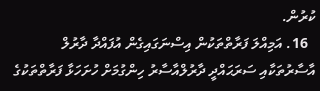ކުރުން.
  16. އަމިއްލަ ފަރާތްތަކުން އިސްނަގައިގެން އުފައްދާ ދާރުލް އާސާރުތަކާއި ސަރަޙައްދީ ދާރުލްއާސާރު ހިންގުމަށް ހުށަހަޅާ ފަރާތްތަކުގެ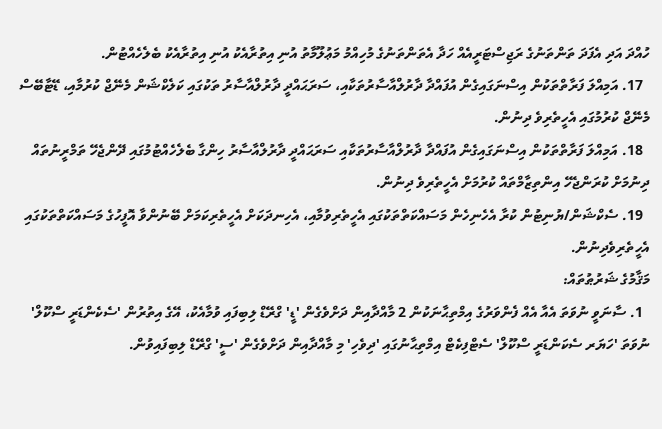ހުއްދަ އަދި އެފަދަ ތަންތަނުގެ ރަޖިސްޓަރީއެއް ހަދާ އެތަންތަނުގެ މުހިއްމު މަޢުލޫމާތު އުނި އިތުރާއެކު އުނި އިތުރާއެކު ބެލެހެއްޓުން.
  17. އަމިއްލަ ފަރާތްތަކުން އިސްނަގައިގެން އުފައްދާ ދާރުލްއާސާރުތަކާއި، ސަރަޙައްދީ ދާރުލްއާސާރު ތަކުގައި ކަލެކްޝަން މެނޭޖް ކުރުމާއި، ޑޭޓާބޭސް މެނޭޖް ކުރުމުގައި އެހީތެރިވެ ދިނުން.
  18. އަމިއްލަ ފަރާތްތަކުން އިސްނަގައިގެން އުފައްދާ ދާރުލްއާސާރުތަކާއި ސަރަޙައްދީ ދާރުލްއާސާރު ހިންގާ ބެލެހެއްޓުމުގައި ދޭންޖެހޭ ތަމްރީނުތައް ދިނުމަށް ކުރަންޖެހޭ އިންތިޒާމްތައް ކުރުމަށް އެހީތެރިވެ ދިނުން.
  19. ސެކްޝަން/ޔުނިޓުން ކުރާ އެހެނިހެން މަސައްކަތްތަކުގައި އެހީތެރިވުމާއި، އެހިނދަކަށް އެހީތެރިކަމަށް ބޭނުންވާ އޮފީހުގެ މަސައްކަތްތަކުގައި އެހީތެރިވެދިނުން.
މަޤާމުގެ ޝަރުޠުތައް:
  1. ސާނަވީ ނުވަތަ އެއާ އެއް ފެންވަރުގެ އިމްތިޙާނަކުން 2 މާއްދާއިން ދަށްވެގެން 'ޑީ' ގްރޭޑް ލިބިފައި ވުމާއެކު، އޭގެ އިތުރުން 'ސެކެންޑަރީ ސްކޫލް' ނުވަތަ 'ހަޔަރ ސެކަންޑަރީ ސްކޫލް' ސެޓްފިކެޓް އިމްތިޙާނުގައި 'ދިވެހި' މި މާއްދާއިން ދަށްވެގެން 'ސީ' ގްރޭޑް ލިބިފައިވުން.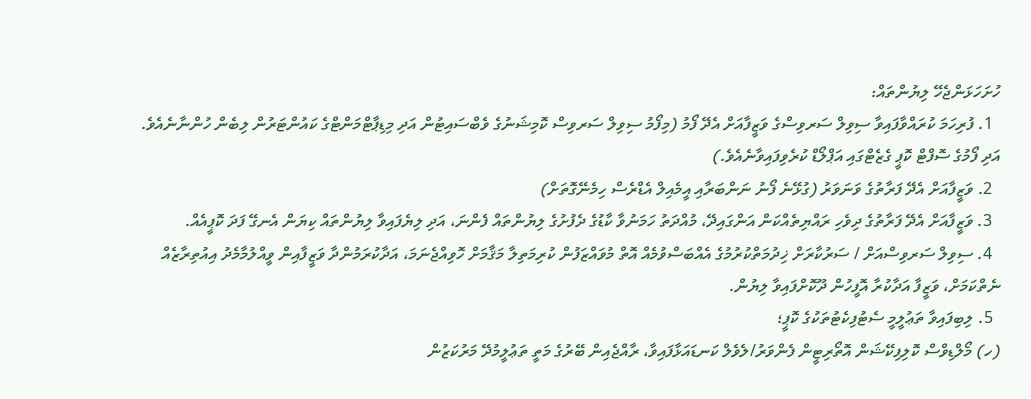ހުށަހަޅަންޖެހޭ ލިޔުންތައް:
  1. ފުރިހަމަ ކުރައްވާފައިވާ ސިވިލް ސަރވިސްގެ ވަޒީފާއަށް އެދޭ ފޯމު (މިފޯމު ސިވިލް ސަރވިސް ކޮމިޝަނުގެ ވެބްސައިޓުން އަދި މިޑިޕާޓްމަންޓްގެ ކައުންޓަރުން ލިބެން ހުންނާނެއެވެ. އަދި ފޯމުގެ ސޮފްޓް ކޮޕީ ގެޒެޓްގައި އަޕްލޯޑް ކުރެވިފައިވާނެއެވެ.)
  2. ވަޒީފާއަށް އެދޭ ފަރާތުގެ ވަނަވަރު (ގުޅޭނެ ފޯނު ނަންބަރާއި އީމެއިލް އެޑްރެސް ހިމެނޭގޮތަށް)
  3. ވަޒީފާއަށް އެދޭ ފަރާތުގެ ދިވެހި ރައްޔިތެއްކަން އަންގައިދޭ، މުއްދަތު ހަމަނުވާ ކާޑުގެ ދެފުށުގެ ލިޔުންތައް ފެންނަ، އަދި ލިޔެފައިވާ ލިޔުންތައް ކިޔަން އެނގޭ ފަދަ ކޮޕީއެއް.
  4. ސިވިލް ސަރވިސްއަށް / ސަރުކާރަށް ޚިދުމަތްކުރުމުގެ އެއްބަސްވުމެއް އޮތް މުވައްޒަފުން ކުރިމަތިލާ މަޤާމަށް ހޮވިއްޖެނަމަ، އަދާކުރަމުންދާ ވަޒީފާއިން ވީއްލުމާމެދު އިއުތިރާޒެއް ނެތްކަމަށް، ވަޒީފާ އަދާކުރާ އޮފީހުން ދޫކޮށްފައިވާ ލިޔުން.
  5. ލިބިފައިވާ ތަޢުލީމީ ސެޓުފިކެޓުތަކުގެ ކޮޕީ؛
(ހ) މޯލްޑިވްސް ކޮލިފިކޭޝަން އޮތޯރިޓީން ފެންވަރު/ލެވެލް ކަނޑައަޅާފައިވާ، ރާއްޖެއިން ބޭރުގެ މަތީ ތަޢުލީމުދޭ މަރުކަޒުން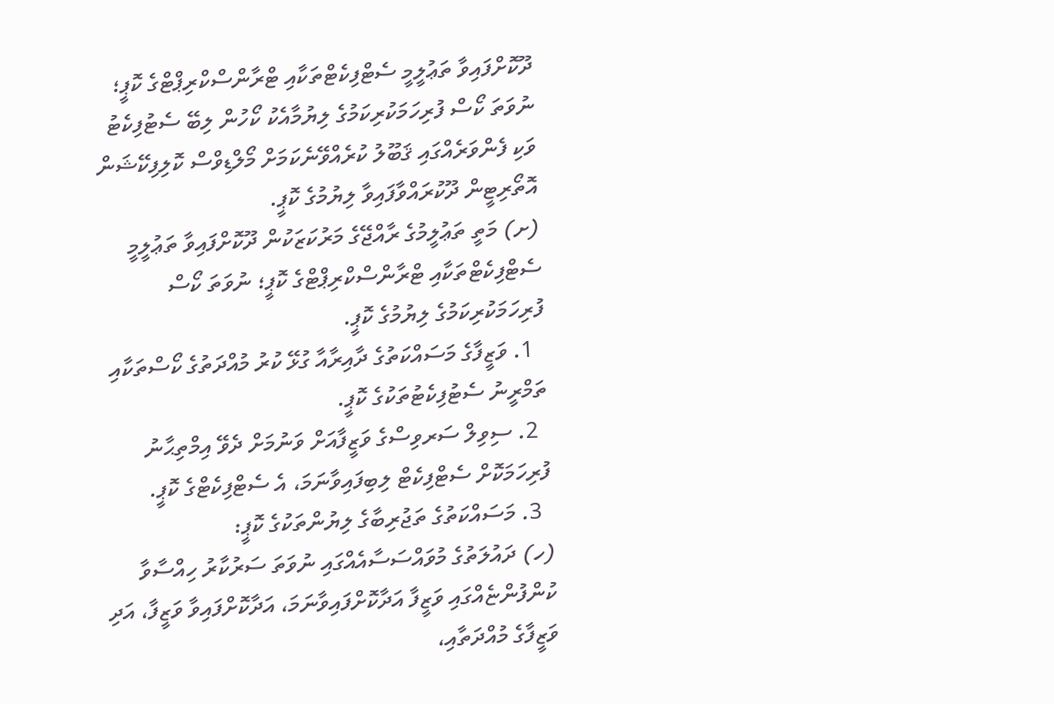ދޫކޮށްފައިވާ ތަޢުލީމީ ސެޓްފިކެޓްތަކާއި ޓްރާންސްކްރިޕްޓްގެ ކޮޕީ؛ ނުވަތަ ކޯސް ފުރިހަމަކުރިކަމުގެ ލިޔުމާއެކު ކޯހުން ލިބޭ ސެޓުފިކެޓު ވަކި ފެންވަރެއްގައި ޤަބޫލު ކުރެއްވޭނެކަމަށް މޯލްޑިވްސް ކޮލިފިކޭޝަން އޮތޯރިޓީން ދޫކުރައްވާފައިވާ ލިޔުމުގެ ކޮޕީ.
(ށ) މަތީ ތަޢުލީމުގެ ރާއްޖޭގެ މަރުކަޒަކުން ދޫކޮށްފައިވާ ތަޢުލީމީ ސެޓްފިކެޓްތަކާއި ޓްރާންސްކްރިޕްޓްގެ ކޮޕީ؛ ނުވަތަ ކޯސް ފުރިހަމަކުރިކަމުގެ ލިޔުމުގެ ކޮޕީ.
  1. ވަޒީފާގެ މަސައްކަތުގެ ދާއިރާއާ ގުޅޭ ކުރު މުއްދަތުގެ ކޯސްތަކާއި ތަމްރީނު ސެޓުފިކެޓުތަކުގެ ކޮޕީ.
  2. ސިވިލް ސަރވިސްގެ ވަޒީފާއަށް ވަނުމަށް ދެވޭ އިމްތިޙާނު ފުރިހަމަކޮށް ސެޓްފިކެޓް ލިބިފައިވާނަމަ، އެ ސެޓްފިކެޓްގެ ކޮޕީ.
  3. މަސައްކަތުގެ ތަޖުރިބާގެ ލިޔުންތަކުގެ ކޮޕީ:
(ހ) ދައުލަތުގެ މުވައްސަސާއެއްގައި ނުވަތަ ސަރުކާރު ހިއްސާވާ ކުންފުންޏެއްގައި ވަޒީފާ އަދާކޮށްފައިވާނަމަ، އަދާކޮށްފައިވާ ވަޒީފާ، އަދި ވަޒީފާގެ މުއްދަތާއި،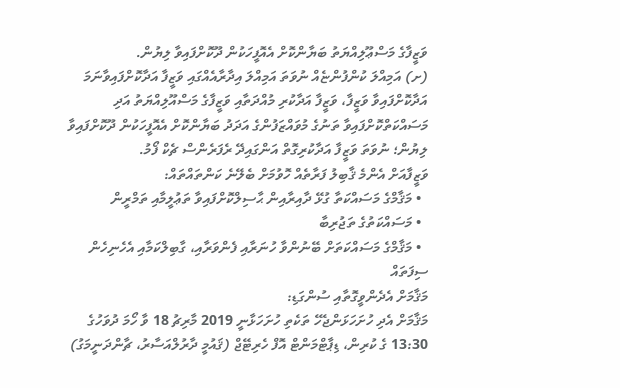ވަޒީފާގެ މަސްޢޫލިއްޔަތު ބަޔާންކޮށް އެއޮފީހަކުން ދޫކޮށްފައިވާ ލިޔުން.
(ށ) އަމިއްލަ ކުންފުންޏެއް ނުވަތަ އަމިއްލަ އިދާރާއެއްގައި ވަޒީފާ އަދާކޮށްފައިވާނަމަ އަދާކޮށްފައިވާ ވަޒީފާ، ވަޒީފާ އަދާކުރި މުއްދަތާއި ވަޒީފާގެ މަސްއޫލިއްޔަތު އަދި މަސައްކަތްކޮށްފައިވާ ތަނުގެ މުވައްޒަފުންގެ އަދަދު ބަޔާންކޮށް އެއޮފީހަކުން ދޫކޮށްފައިވާ ލިޔުން؛ ނުވަތަ ވަޒީފާ އަދާކުރިގޮތް އަންގައިދޭ ރެފަރެންސް ޗެކް ފޯމު.
ވަޒީފާއަށް އެންމެ ޤާބިލު ފަރާތެއް ހޮވުމަށް ބެލޭނެ ކަންތައްތައް:
  • މަޤާމްގެ މަސައްކަތާ ގުޅޭ ދާއިރާއިން ޙާސިލްކޮށްފައިވާ ތަޢުލީމާއި ތަމްރީން
  • މަސައްކަތުގެ ތަޖުރިބާ
  • މަޤާމްގެ މަސައްކަތަށް ބޭނުންވާ ހުނަރާއި ފެންވަރާއި، ގާބިލްކަމާއި އެހެނިހެން ސިފަތައް
މަޤާމަށް އެދެންވީގޮތާއި ސުންގަޑި:
މަޤާމަށް އެދި ހުށަހަޅަންޖެހޭ ތަކެތި ހުށަހަޅާނީ 2019 މާރިޗު 18 ވާ ހޯމަ ދުވަހުގެ 13:30 ގެ ކުރިން، ޑިޕާޓްމަންޓް އޮފް ހެރިޓޭޖް (ޤައުމީ ދާރުލްއަސާރު، ޗާންދަނީމަގު)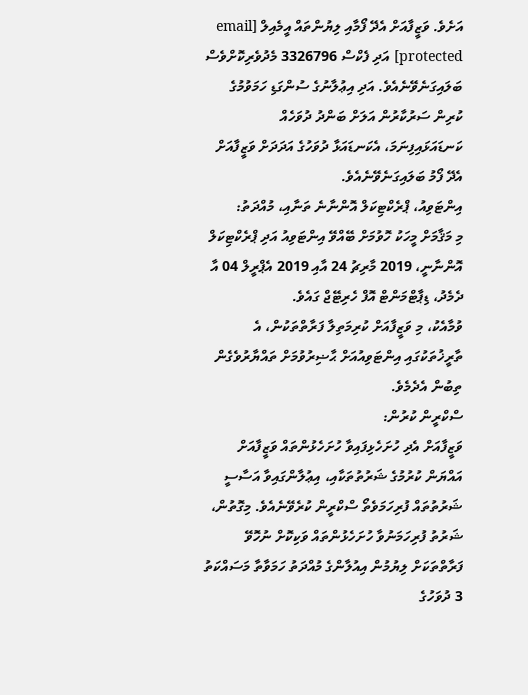އަށެވެ. ވަޒީފާއަށް އެދޭ ފޯމާއި ލިޔުންތައް އީމެއިލް [email protected] އަދި ފެކްސް 3326796 މެދުވެރިކޮށްވެސް ބަލައިގަނެވޭނެއެވެ. އަދި އިޢުލާނުގެ ސުންގަޑި ހަމަވުމުގެ ކުރިން ސަރުކާރުން އަލަށް ބަންދު ދުވަހެއް ކަނޑައަޅައިފިނަމަ، އެކަނޑައަޅާ ދުވަހުގެ އަދަދަށް ވަޒީފާއަށް އެދޭ ފޯމު ބަލައިގަނެވޭނެއެވެ.
އިންޓަވިއު، ޕްރެކްޓިކަލް އޮންނާނެ ތަނާއި، މުއްދަތު:
މި މަޤާމަށް މީހަކު ހޮވުމަށް ބޭއްވޭ އިންޓަވިއު އަދި ޕްރެކްޓިކަލް  އޮންނާނީ، 2019 މާރިޗު 24 އާއި 2019 އެޕްރީލް 04 އާ ދެމެދު، ޑިޕާޓްމަންޓް އޮފް ހެރިޓޭޖް ގައެވެ.
ވުމާއެކު، މި ވަޒީފާއަށް ކުރިމަތިލާ ފަރާތްތަކުން، އެ ތާރީޚުތަކުގައި އިންޓަވިއުއަށް ޙާޟިރުވުމަށް ތައްޔާރުވެގެން ތިބުން އެދެމެވެ.
ސްކްރީން ކުރުން:
ވަޒީފާއަށް އެދި ހުށަހެޅިފައިވާ ހުށަހެޅުންތައް ވަޒީފާއަށް އައްޔަން ކުރުމުގެ ޝަރުތުތަކާއި، އިޢުލާންގައިވާ އަސާސީ ޝަރުތުތައް ފުރިހަމަވެތޯ ސްކްރީން ކުރެވޭނެއެވެ. މިގޮތުން، ޝަރުތު ފުރިހަމަނުވާ ހުށަހެޅުންތައް ވަކިކޮށް ނުހޮވޭ ފަރާތްތަކަށް ލިޔުމުން އިއުލާންގެ މުއްދަތު ހަމަވާތާ މަސައްކަތު 3 ދުވަހުގެ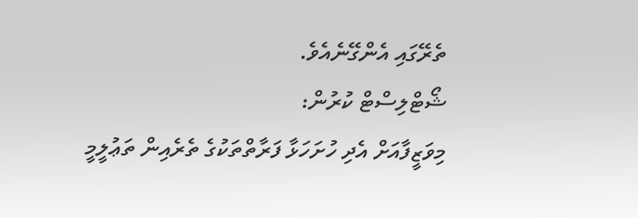ތެރޭގައި އެންގޭނެއެވެ.
ޝޯޓްލިސްޓް ކުރުން:
މިވަޒީފާއަށް އެދި ހުށަހަޅާ ފަރާތްތަކުގެ ތެރެއިން ތަޢުލީމީ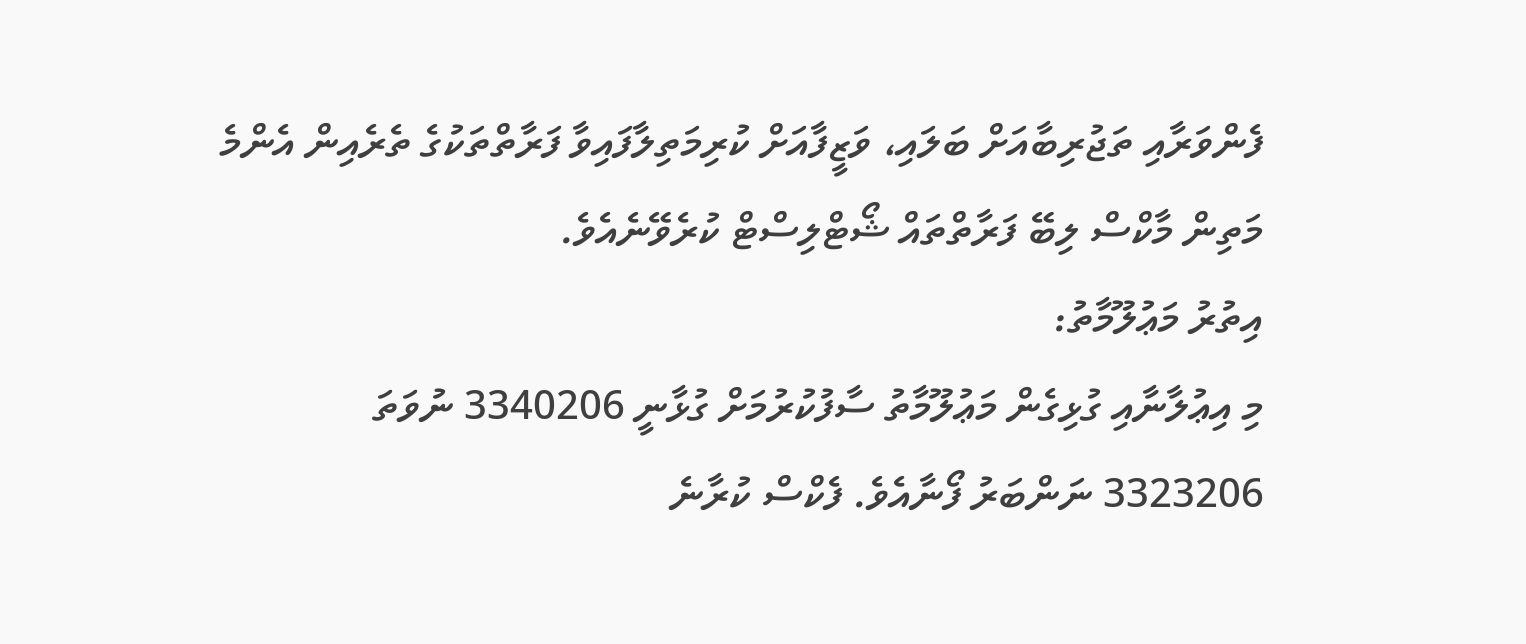ފެންވަރާއި ތަޖުރިބާއަށް ބަލައި، ވަޒީފާއަށް ކުރިމަތިލާފައިވާ ފަރާތްތަކުގެ ތެރެއިން އެންމެ މަތިން މާކްސް ލިބޭ ފަރާތްތައް ޝޯޓްލިސްޓް ކުރެވޭނެއެވެ.
އިތުރު މަޢުލޫމާތު:
މި އިޢުލާނާއި ގުޅިގެން މަޢުލޫމާތު ސާފުކުރުމަށް ގުޅާނީ 3340206 ނުވަތަ 3323206 ނަންބަރު ފޯނާއެވެ. ފެކްސް ކުރާނެ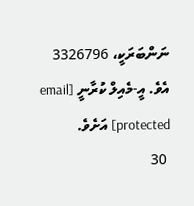ނަންބަރަކީ، 3326796 އެވެ. އީ-މެއިލް ކުރާނީ [email protected] އަށެވެ.
 30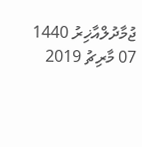ޖުމާދުލްއާޚިރު 1440
07 މާރިޗު 2019